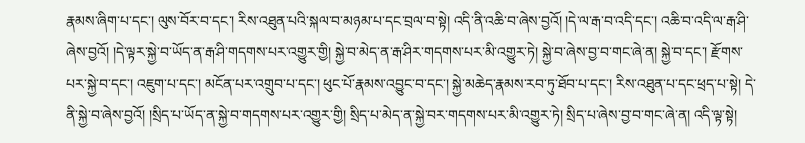རྣམས་ཞིག་པ་དང་། ལུས་བོར་བ་དང་། རིས་འཐུན་པའི་སྐལ་བ་མཉམ་པ་དང་བྲལ་བ་སྟེ། འདི་ནི་འཆི་བ་ཞེས་བྱའོ། །དེ་ལ་རྒ་བ་འདི་དང་། འཆི་བ་འདི་ལ་རྒ་ཤི་ཞེས་བྱའོ། །དེ་ལྟར་སྐྱེ་བ་ཡོད་ན་རྒ་ཤི་གདགས་པར་འགྱུར་གྱི། སྐྱེ་བ་མེད་ན་རྒ་ཤིར་གདགས་པར་མི་འགྱུར་ཏེ། སྐྱེ་བ་ཞེས་བྱ་བ་གང་ཞེ་ན། སྐྱེ་བ་དང་། རྫོགས་པར་སྐྱེ་བ་དང་། འཇུག་པ་དང་། མངོན་པར་འགྲུབ་པ་དང་། ཕུང་པོ་རྣམས་འབྱུང་བ་དང་། སྐྱེ་མཆེད་རྣམས་རབ་ཏུ་ཐོབ་པ་དང་། རིས་འཐུན་པ་དང་ཕྲད་པ་སྟེ། དེ་ནི་སྐྱེ་བ་ཞེས་བྱའོ། །སྲིད་པ་ཡོད་ན་སྐྱེ་བ་གདགས་པར་འགྱུར་གྱི། སྲིད་པ་མེད་ན་སྐྱེ་བར་གདགས་པར་མི་འགྱུར་ཏེ། སྲིད་པ་ཞེས་བྱ་བ་གང་ཞེ་ན། འདི་ལྟ་སྟེ།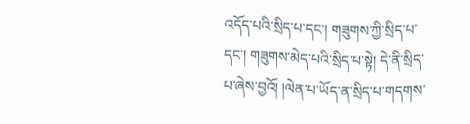འདོད་པའི་སྲིད་པ་དང་། གཟུགས་ཀྱི་སྲིད་པ་དང་། གཟུགས་མེད་པའི་སྲིད་པ་སྟེ། དེ་ནི་སྲིད་པ་ཞེས་བྱའོ། །ལེན་པ་ཡོད་ན་སྲིད་པ་གདགས་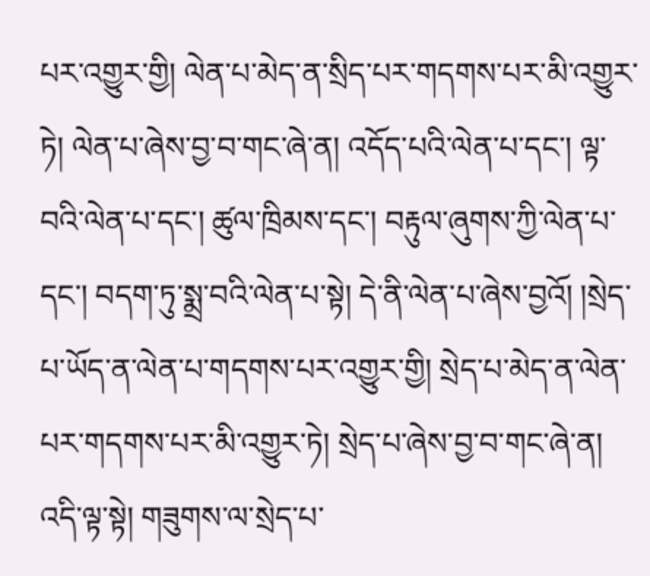པར་འགྱུར་གྱི། ལེན་པ་མེད་ན་སྲིད་པར་གདགས་པར་མི་འགྱུར་ཏེ། ལེན་པ་ཞེས་བྱ་བ་གང་ཞེ་ན། འདོད་པའི་ལེན་པ་དང་། ལྟ་བའི་ལེན་པ་དང་། ཚུལ་ཁྲིམས་དང་། བརྟུལ་ཞུགས་ཀྱི་ལེན་པ་དང་། བདག་ཏུ་སྨྲ་བའི་ལེན་པ་སྟེ། དེ་ནི་ལེན་པ་ཞེས་བྱའོ། །སྲེད་པ་ཡོད་ན་ལེན་པ་གདགས་པར་འགྱུར་གྱི། སྲེད་པ་མེད་ན་ལེན་པར་གདགས་པར་མི་འགྱུར་ཏེ། སྲེད་པ་ཞེས་བྱ་བ་གང་ཞེ་ན། འདི་ལྟ་སྟེ། གཟུགས་ལ་སྲེད་པ་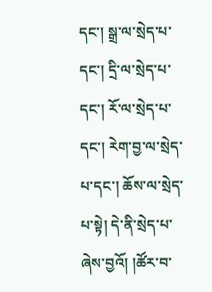དང་། སྒྲ་ལ་སྲེད་པ་དང་། དྲི་ལ་སྲེད་པ་དང་། རོ་ལ་སྲེད་པ་དང་། རེག་བྱ་ལ་སྲེད་པ་དང་། ཆོས་ལ་སྲེད་པ་སྟེ། དེ་ནི་སྲེད་པ་ཞེས་བྱའོ། །ཚོར་བ་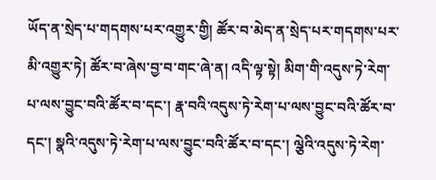ཡོད་ན་སྲེད་པ་གདགས་པར་འགྱུར་གྱི། ཚོར་བ་མེད་ན་སྲེད་པར་གདགས་པར་མི་འགྱུར་ཏེ། ཚོར་བ་ཞེས་བྱ་བ་གང་ཞེ་ན། འདི་ལྟ་སྟེ། མིག་གི་འདུས་ཏེ་རེག་པ་ལས་བྱུང་བའི་ཚོར་བ་དང་། རྣ་བའི་འདུས་ཏེ་རེག་པ་ལས་བྱུང་བའི་ཚོར་བ་དང་། སྣའི་འདུས་ཏེ་རེག་པ་ལས་བྱུང་བའི་ཚོར་བ་དང་། ལྕེའི་འདུས་ཏེ་རེག་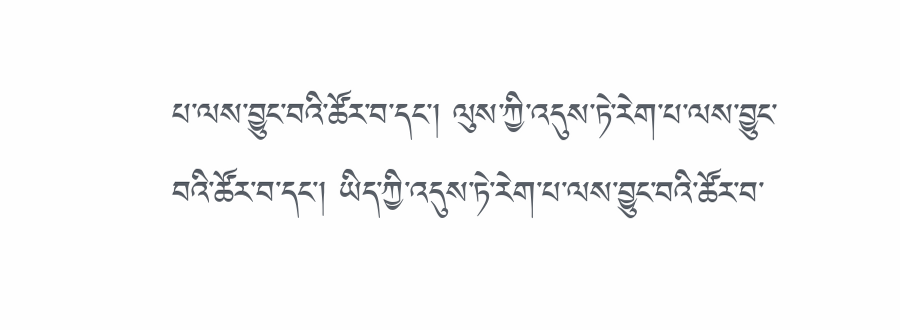པ་ལས་བྱུང་བའི་ཚོར་བ་དང་། ལུས་ཀྱི་འདུས་ཏེ་རེག་པ་ལས་བྱུང་བའི་ཚོར་བ་དང་། ཡིད་ཀྱི་འདུས་ཏེ་རེག་པ་ལས་བྱུང་བའི་ཚོར་བ་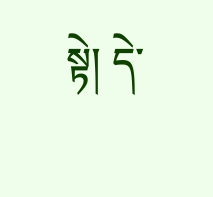སྟེ། དེ་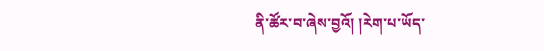ནི་ཚོར་བ་ཞེས་བྱའོ། །རེག་པ་ཡོད་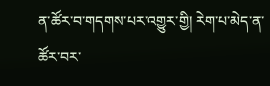ན་ཚོར་བ་གདགས་པར་འགྱུར་གྱི། རེག་པ་མེད་ན་ཚོར་བར་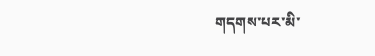གདགས་པར་མི་